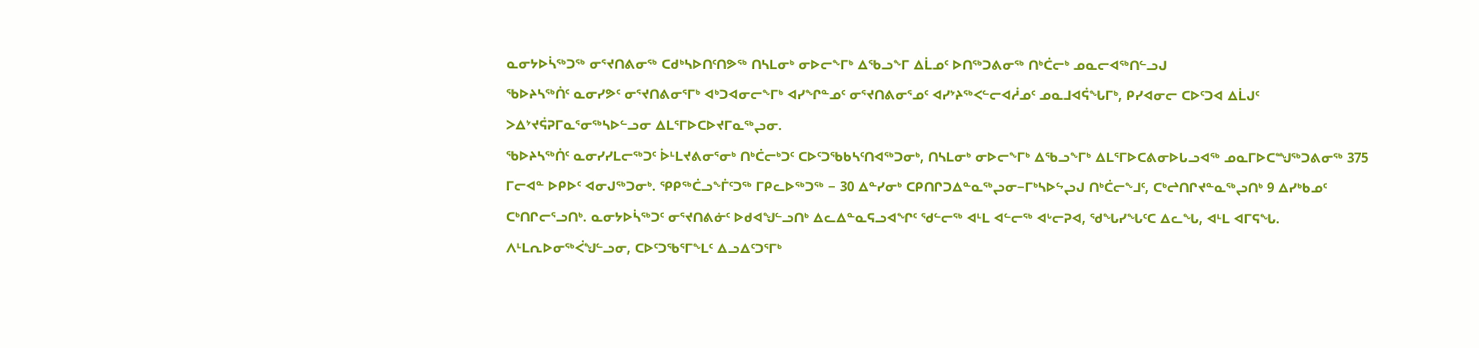ᓇᓂᔭᐅᓵᖅᑐᖅ ᓂᕐᔪᑎᕕᓂᖅ ᑕᑯᒃᓴᐅᑎᑦᑎᕗᖅ ᑎᓴᒪᓂᒃ ᓂᐅᓕᖕᒥᒃ ᐃᖃᓗᖕᒥ ᐃᒫᓄᑦ ᐅᑎᖅᑐᕕᓂᖅ ᑎᒃᑖᓕᒃ ᓄᓇᓕᐊᖅᑎᓪᓗᒍ
ᖃᐅᔨᓴᖅᑏᑦ ᓇᓂᓯᕗᑦ ᓂᕐᔪᑎᕕᓂᕐᒥᒃ ᐊᒃᑐᐊᓂᓕᖕᒥᒃ ᐊᓯᖏᓐᓄᑦ ᓂᕐᔪᑎᕕᓂᕐᓄᑦ ᐊᓯᔾᔨᖅᐸᓪᓕᐊᓲᓄᑦ ᓄᓇᒧᐊᕌᖓᒥᒃ, ᑭᓯᐊᓂᓕ ᑕᐅᑦᑐᐊ ᐃᒫᒍᑦ ᐳᐃᔾᔪᕌᕈᒥᓇᕐᓂᖅᓴᐅᓪᓗᓂ ᐃᒪᕐᒥᐅᑕᐅᔪᒥᓇᖅᖢᓂ.
ᖃᐅᔨᓴᖅᑏᑦ ᓇᓂᓯᓯᒪᓕᖅᑐᑦ ᐆᒻᒪᔪᕕᓂᕐᓂᒃ ᑎᒃᑖᓕᒃᑐᑦ ᑕᐅᑦᑐᖃᑲᓴᑦᑎᐊᖅᑐᓂᒃ, ᑎᓴᒪᓂᒃ ᓂᐅᓕᖕᒥᒃ ᐃᖃᓗᖕᒥᒃ ᐃᒪᕐᒥᐅᑕᕕᓂᐅᒐᓗᐊᖅ ᓄᓇᒥᐅᑕᙳᖅᑐᕕᓂᖅ 375 ᒥᓕᐊᓐ ᐅᑭᐅᑦ ᐊᓂᒍᖅᑐᓂᒃ. ᕿᑭᖅᑖᓗᖕᒦᑦᑐᖅ ᒥᑭᓚᐅᖅᑐᖅ − 30 ᐃᓐᓯᓂᒃ ᑕᑭᑎᒋᑐᐃᓐᓇᖅᖢᓂ−ᒥᒃᓴᐅᖦᖢᒍ ᑎᒃᑖᓕᖕᒧᑦ, ᑕᒃᖠᑎᒋᔪᓐᓇᖅᖢᑎᒃ 9 ᐃᓯᒃᑲᓄᑦ ᑕᒃᑎᒋᓕᕐᓗᑎᒃ. ᓇᓂᔭᐅᓵᖅᑐᑦ ᓂᕐᔪᑎᕕᓃᑦ ᐅᑯᐊᖑᓪᓗᑎᒃ ᐃᓚᐃᓐᓇᕋᓗᐊᖏᑦ ᖁᓪᓕᖅ ᐊᒻᒪ ᐊᓪᓕᖅ ᐊᒡᓕᕈᐊ, ᖁᖓᓯᖓᑦᑕ ᐃᓚᖓ, ᐊᒻᒪ ᐊᒥᕋᖓ. ᐱᒻᒪᕆᐅᓂᖅᐹᖑᓪᓗᓂ, ᑕᐅᑦᑐᖃᕐᒥᖕᒪᑦ ᐃᓗᐃᑦᑐᕐᒥᒃ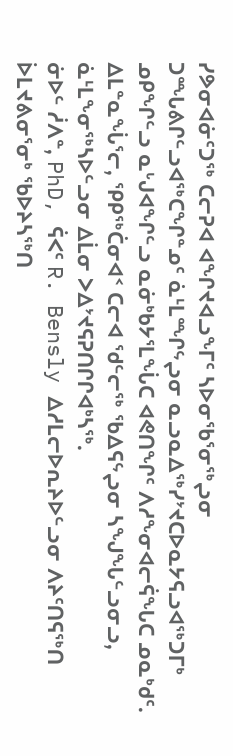ᓯᕗᓂᐊᓃᑦᑐᖅ ᑕᓕᕈᐊ ᐊᖏᔪᐊᓗᖕᒥᑦ ᓴᐅᓂᖃᕐᓂᖅᖢᓂ ᑐᙵᕕᒋᓪᓗᐊᖅᑕᖏᓐᓄᑦ ᓈᒻᒪᙱᖦᖢᓂ ᓇᓗᓇᐃᖅᓯᔾᔪᑕᐅᓇᔭᕋᓗᐊᖅᑐᒥᒃ ᓄᑭᖏᓪᓗ ᓇᒡᒍᐊᖏᓪᓗ ᓇᓃᒃᑲᔭᕐᒪᖔᑕ ᐊᕙᑎᖏᑦ ᐱᓱᖕᓂᐊᓕᕌᖓᑕ ᓄᓇᒃᑯᑦ. ᐃᒪᓐᓇᖔᕐᓕ, ᕿᑭᖅᑖᓂᐊᑉ ᑕᓕᐊ ᖁᓪᓕᖅ ᖃᐃᕋᖦᖢᓂ ᓴᖑᖓᓪᓗᓂᓗ, ᓈᒻᒪᖕᓂᖅᓴᐅᓪᓗᓂ ᐃᒫᓂ ᐳᐃᔾᔪᕋᕈᑎᒋᒋᐊᒃᓴᖅ.
ᓃᐅᓪ ᓲᐱᓐ, PhD, ᕌᐸᑦ R. Bensly ᐃᓱᒪᓕᐅᕆᔨᐅᓪᓗᓂ ᐱᔨᑦᑎᕋᖅᑎ ᐆᒪᔪᕕᓂᕐᓂᒃ ᖃᐅᔨᓴᖅᑎ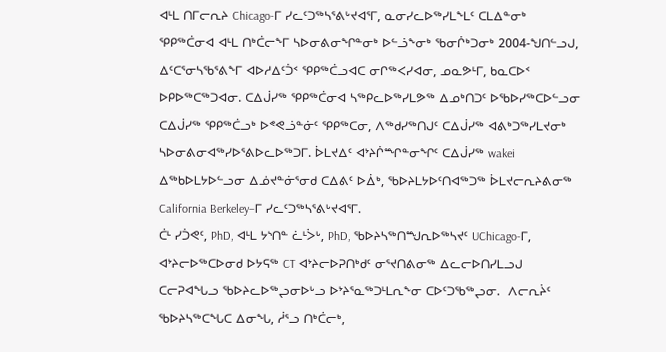ᐊᒻᒪ ᑎᒥᓕᕆᔨ Chicago-ᒥ ᓯᓚᑦᑐᖅᓴᕐᕕᒡᔪᐊᕐᒥ, ᓇᓂᓯᓚᐅᖅᓯᒪᖕᒪᑦ ᑕᒪᐃᓐᓂᒃ ᕿᑭᖅᑖᓂᐊ ᐊᒻᒪ ᑎᒃᑖᓕᖕᒥ ᓴᐅᓂᕕᓂᖏᓐᓂᒃ ᐅᓪᓘᖕᓂᒃ ᖃᓂᒌᒃᑐᓂᒃ 2004-ᖑᑎᓪᓗᒍ, ᐃᑦᑕᕐᓂᓴᖃᕐᕕᖕᒥ ᐊᐅᓱᐃᑦᑑᑉ ᕿᑭᖅᑖᓗᐊᑕ ᓂᒋᖅᐸᓯᐊᓂ, ᓄᓇᕗᒻᒥ, ᑲᓇᑕᐅᑉ ᐅᑭᐅᖅᑕᖅᑐᐊᓂ. ᑕᐃᒎᓯᖅ ᕿᑭᖅᑖᓂᐊ ᓴᖅᑭᓚᐅᖅᓯᒪᕗᖅ ᐃᓄᒃᑎᑐᑦ ᐅᖃᐅᓯᖅᑕᐅᓪᓗᓂ ᑕᐃᒎᓯᖅ ᕿᑭᖅᑖᓗᒃ ᐅᕝᕙᓘᓐᓃᑦ ᕿᑭᖅᑕᓂ, ᐱᖅᑯᓯᖅᑎᒍᑦ ᑕᐃᒎᓯᖅ ᐊᕕᒃᑐᖅᓯᒪᔪᓂᒃ ᓴᐅᓂᕕᓂᐊᖅᓯᐅᕐᕕᐅᓚᐅᖅᑐᒥ. ᐆᒪᔪᐃᑦ ᐊᔾᔨᒌᙱᓐᓂᖏᑦ ᑕᐃᒎᓯᖅ wakei ᐃᖅᑲᐅᒪᔭᐅᓪᓗᓂ ᐃᓅᔪᓐᓃᕐᓂᑯ ᑕᐃᕕᑦ ᐅᐄᒃ, ᖃᐅᔨᒪᔭᐅᑦᑎᐊᖅᑐᖅ ᐆᒪᔪᓕᕆᔨᕕᓂᖅ California Berkeley−ᒥ ᓯᓚᑦᑐᖅᓴᕐᕕᒡᔪᐊᕐᒥ.
ᑖᒻ ᓯᑑᕙᑦ, PhD, ᐊᒻᒪ ᔭᔅᑎᓐ ᓛᒻᐴᒡ, PhD, ᖃᐅᔨᓴᖅᑎᙳᕆᐅᖅᓴᔪᑦ UChicago-ᒥ, ᐊᔾᔨᓕᐅᖅᑕᐅᓂᑯ ᐅᔭᕋᖅ CT ᐊᔾᔨᓕᐅᕈᑎᒃᑯᑦ ᓂᕐᔪᑎᕕᓂᖅ ᐃᓚᓕᐅᑎᓯᒪᓗᒍ ᑕᓕᕈᐊᖓᓗ ᖃᐅᔨᓚᐅᖅᖢᓂᐅᒡᓗ ᐅᔾᔨᕐᓇᖅᑐᒻᒪᕆᖕᓂ ᑕᐅᑦᑐᖃᖅᖢᓂ.  ᐱᓕᕆᔩᑦ ᖃᐅᔨᓴᖅᑕᖓᑕ ᐃᓂᖓ, ᓲᕐᓗ ᑎᒃᑖᓕᒃ,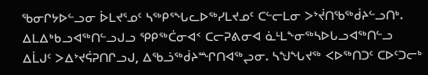ᖃᓂᒋᔭᐅᓪᓗᓂ ᐆᒪᔪᕐᓄᑦ ᓴᖅᑭᕐᖓᓚᐅᖅᓯᒪᔪᓄᑦ ᑕᓪᓕᒪᓂ ᐳᔾᔫᑎᖃᖅᑰᔨᓪᓗᑎᒃ. ᐃᒪᐃᒃᑲᓗᐊᖅᑎᓪᓗᒍᓗ ᕿᑭᖅᑖᓂᐊᑉ ᑕᓕᕈᕕᓂᐊ ᓈᒻᒪᖕᓂᖅᓴᐅᒐᓗᐊᖅᑎᓪᓗ ᐃᒫᒍᑦ ᐳᐃᔾᔪᕌᕈᑎᒋᓗᒍ, ᐃᖃᓘᖅᑰᔨᙱᑎᐊᖅᖢᓂ. ᓴᖑᖓᔪᖅ ᐸᐅᖅᑎᑐᑦ ᑕᐅᑦᑐᓕᒃ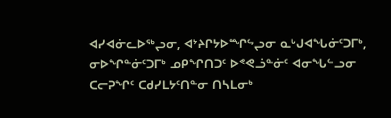ᐊᓯᐊᓃᓚᐅᖅᖢᓂ, ᐊᔾᔨᒋᔭᐅᙱᖦᖢᓂ ᓇᒡᒍᐊᖓᓃᑦᑐᒥᒃ, ᓂᐅᖏᓐᓃᑦᑐᒥᒃ ᓄᑭᖏᑎᑐᑦ ᐅᕝᕙᓘᓐᓃᑦ ᐊᓂᖓᓪᓗᓂ ᑕᓕᕈᖏᑦ ᑕᑯᓯᒪᔭᑦᑎᓐᓂ ᑎᓴᒪᓂᒃ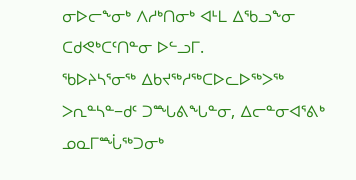ᓂᐅᓕᖕᓂᒃ ᐱᓱᒃᑎᓂᒃ ᐊᒻᒪ ᐃᖃᓗᖕᓂ ᑕᑯᕙᒃᑕᑦᑎᓐᓂ ᐅᓪᓗᒥ.
ᖃᐅᔨᓴᕐᓂᖅ ᐃᑲᔪᖅᓱᖅᑕᐅᓚᐅᖅᐳᖅ ᐳᕆᓐᓴᓐ−ᑯᑦ ᑐᙵᕕᖓᓐᓂ, ᐃᓕᓐᓂᐊᕐᕕᒃ ᓄᓇᒥᙶᖅᑐᓂᒃ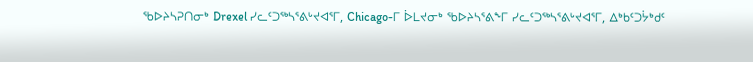ᖃᐅᔨᓴᕈᑎᓂᒃ Drexel ᓯᓚᑦᑐᖅᓴᕐᕕᒡᔪᐊᕐᒥ, Chicago-ᒥ ᐆᒪᔪᓂᒃ ᖃᐅᔨᓴᕐᕕᖕᒥ ᓯᓚᑦᑐᖅᓴᕐᕕᒡᔪᐊᕐᒥ, ᐃᒃᑲᑦᑐᔮᒃᑯᑦ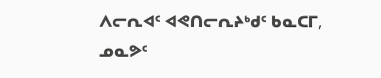ᐱᓕᕆᐊᑦ ᐊᕙᑎᓕᕆᔨᒃᑯᑦ ᑲᓇᑕᒥ, ᓄᓇᕗᑦ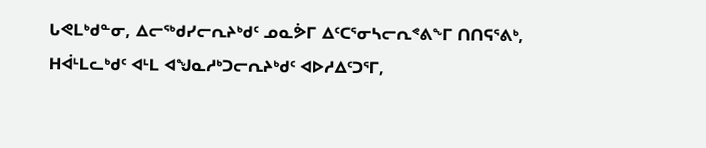ᒐᕙᒪᒃᑯᓐᓂ, ᐃᓕᖅᑯᓯᓕᕆᔨᒃᑯᑦ ᓄᓇᕘᒥ ᐃᑦᑕᕐᓂᓴᓕᕆᕝᕕᖕᒥ ᑎᑎᕋᕐᕕᒃ, ᕼᐋᒻᒪᓚᒃᑯᑦ ᐊᒻᒪ ᐊᖑᓇᓱᒃᑐᓕᕆᔨᒃᑯᑦ ᐊᐅᓱᐃᑦᑐᕐᒥ,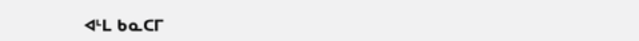ᐊᒻᒪ ᑲᓇᑕᒥ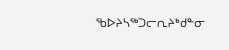ᖃᐅᔨᓴᖅᑐᓕᕆᔨᒃᑯᓐᓂ